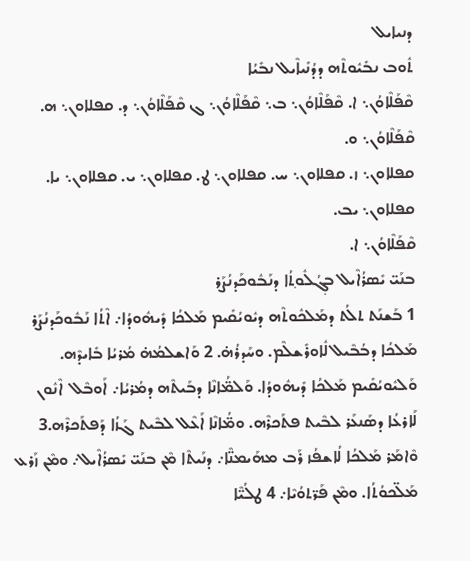ܕܢܝܐܝܠ
ܬܽܘܒ ܢܒܺܝܽܘܬܶܗ ܕܕܳܢܺܝܐܶܝܠ ܢܒܺܝܳܐ
ܩܶܦܰܠܶܐܘܳܢ܆ ܐ. ܩܶܦܰܠܶܐܘܳܢ܆ ܒ܆ ܩܶܦܰܠܶܐܘܳܢ܆ ܓ ܩܶܦܰܠܶܐܘܳܢ܆ ܕ. ܩܦܠܐܘܢ܆ ܗ. ܩܶܦܰܠܶܐܘܳܢ܆ ܘ.
ܩܦܠܐܘܢ܆ ܙ. ܩܦܠܐܘܢ܆ ܚ. ܩܦܠܐܘܢ܆ ܛ. ܩܦܠܐܘܢ܆ ܝ. ܩܦܠܐܘܢ܆ ܝܐ. ܩܦܠܐܘܢ܆ ܝܒ.
ܩܶܦܰܠܶܐܘܳܢ܆ ܐ.
ܒܢܰܝ̈ ܝܺܣܪܳܐܶܝܠ ܒܓ݂ܳܠܽܘܬ݂ܳܐ ܕܢܰܒܽܘܟܰܕܢܳܨܰܪ
1 ܒܰܫܢܰܬ ܬܠܳܬ ܕܡܰܠܟܽܘܬܶܗ ܕܝܽܘܝܳܩܺܝܡ ܡܰܠܟܳܐ ܕܺܝܗܽܘܕܳܐ܇ ܐܶܬܳܐ ܢܰܒܽܘܟܰܕܢܳܨܰܪ ܡܰܠܟܳܐ ܕܒܳܒܶܝܠ ܠܽܐܘܪܺܫܠܶܡ. ܘܚܰܕܪܳܗ̇. 2 ܘܰܐܫܠܡܳܗ̇ ܡܳܪܝܳܐ ܒܺܐܝܕܶܗ. ܘܰܠܝܽܘܝܳܩܺܝܡ ܡܰܠܟܳܐ ܕܺܝܗܽܘܕܳܐ. ܘܰܠܡ̈ܳܐܢܶܐ ܕܒܰܝܬܶܗ ܕܡܳܪܝܳܐ܇ ܐܰܘܒܶܠ  ܐܶܢܽܘܢ ܠܰܐܪܥܳܐ ܕܣܰܢܥܰܪ ܠܒܶܝܬ ܦܬܰܟܪܶܗ. ܘܡ̈ܳܐܢܶܐ ܐܰܥܶܠ ܠܒܶܝܬ ܓܰܙܳܐ ܕܰܦܬܰܟܪܶܗ.3 ܘܶܐܡܰܪ ܡܰܠܟܳܐ ܠܳܐܫܦܳܙ ܪܰܒ ܡܗܰܝܡܢ̈ܶܐ܇ ܕܢܰܝܬܶܐ ܡܶܢ ܒܢܰܝ̈ ܝܺܣܪܳܐܶܝܠ܇ ܘܡܶܢ ܙܰܪܥ ܡܰܠ̈ܟܘܳܬܳܐ. ܘܡܶܢ ܦܰܖ̈ܬܘܳܝܶܐ܇ 4 ܛܠܳܝ̈ܶܐ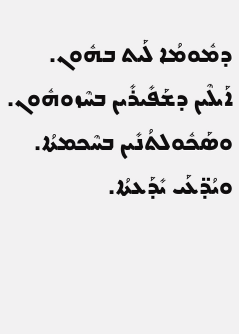ܕܡܽܘܡܳܐ ܠܰܝܬ ܒܗܽܘܢ. ܐܰܝܠܶܝܢ ܕܫܰܦܺܝܪܺܝܢ ܒܚܶܙܘܗܽܘܢ. ܘܣܰܟܽܘܠܬܳܢܺܝܢ ܒܚܶܟܡܬܳܐ. ܘܝܳܕ̈ܥܰܝ ܝܺܕܰܥܬܳܐ.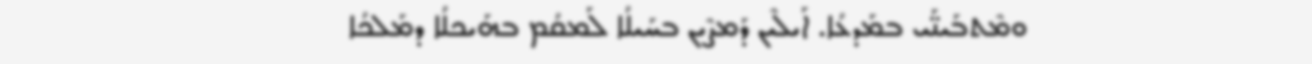ܘܡܶܬܒܰܝܢ̈ܰܝ ܒܡܰܕܥܳܐ. ܐܰܝܠܶܝܢ ܕܰܡܨܶܝܢ ܒܚܰܝܠܳܐ ܠܰܡܩܳܡ ܒܗܰܝܟܠܳܐ ܕܡܰܠܟܳܐ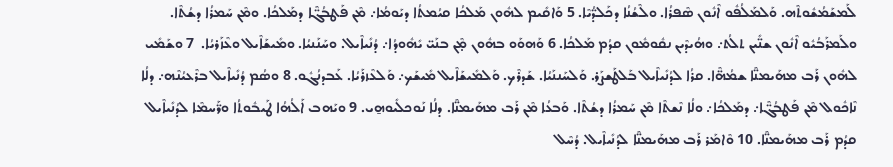ܠܰܡܫܰܡܳܫܽܘܬܶܗ. ܘܰܠܡܰܠܳܦܽܘ ܐܶܢܽܘܢ ܣܶܦܪܳܐ. ܘܠܶܫܳܢܳܐ ܕܟܰܠܕ̈ܳܝܶܐ. 5 ܘܰܐܩܺܝܡ ܠܗܽܘܢ ܡܰܠܟܳܐ ܩܝܳܡܬܳܐ ܕܝܰܘܡܳܐ܇ ܡܶܢ ܦܰܛܒܳܓ̈ܶܐ ܕܡܰܠܟܳܐ. ܘܡܶܢ ܚܰܡܪܳܐ ܕܫܳܬܶܐ. ܘܠܰܡܪܰܒܳܝܽܘ ܐܶܢܽܘܢ ܫܢ̈ܺܝܢ ܬܠܳܬ܇ ܘܗܳܝܕܶܝܢ ܢܩܽܘܡܽܘܢ ܩܕܳܡ ܡܰܠܟܳܐ. 6 ܘܰܗܘܰܘ ܒܗܽܘܢ ܡ̣ܶܢ ܒܢܰܝ̈ ܝܺܗܽܘܕܳܐ܇ ܕܳܢܺܝܐܶܝܠ. ܘܚܰܢܰܢܝܳܐ. ܘܡܺܝܫܰܐܶܝܠ ܘܥܶܙܰܪܝܳܐ.  7 ܘܫܰܡܺܝ ܠܗܽܘܢ ܪܰܒ ܡܗܰܝܡܢ̈ܶܐ ܫܡܳܗ̈ܶܐ. ܩܪܳܐ ܠܕܳܢܺܝܐܶܝܠ ܒܰܠܛܰܫܨܰܪ. ܘܰܠܚܰܢܢܰܝܳܐ. ܫܰܕܪܶܟ. ܘܰܠܡܺܝܫܰܐܶܝܠ ܡܺܝܫܰܟ܇ ܘܰܠܥܶܙܪܰܝܳܐ. ܥܰܒܕܢܳܓܽܘ. 8 ܘܣܳܡ ܕܳܢܺܝܐܶܝܠ ܒܪܶܥܝܳܢܶܗ܇ ܕܠܳܐ ܢܶܐܟܽܘܠ ܡܶܢ ܦܰܛܒܳܓ̈ܶܐ܇ ܕܡܰܠܟܳܐ܇ ܘܠܳܐ ܢܶܫܬܶܐ ܡܶܢ ܚܰܡܪܳܐ ܕܫܳܬܶܐ. ܘܰܒܥܳܐ ܡܶܢ ܪܰܒ ܡܗܰܝܡܢ̈ܶܐ. ܕܠܳܐ ܢܰܘܟܠܺܝܘܗ̱ܝ. 9 ܘܝܰܗܒ ܐܰ‌ܠܳܗܳܐ ܛܰܝܒܽܘܬܳܐ ܘܖ̈ܰܚܡܶܐ ܠܕܳܢܺܝܐܶܝܠ ܩܕܳܡ ܪܰܒ ܡܗܰܝܡܢ̈ܶܐ. 10 ܘܶܐܡܰܪ ܪܰܒ ܡܗܰܝܡܢ̈ܶܐ ܠܕܳܢܺܝܐܶܝܠ. ܕܳܚܶܠ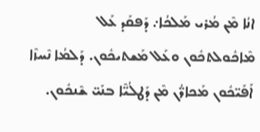ܐܢܳܐ ܡܶܢ ܡܳܪܝ ܡܰܠܟܳܐ܇ ܕܰܦܩܰܕ ܥܰܠ ܡܶܐܟܽܘܠܬܟܽܘܢ ܘܥܰܠ ܡܰܫܬܝܟܽܘܢ. ܕܰܠܡܳܐ ܢܶܚܙܶܐ ܐܰܦܰܝ̈ܟܽܘܢ ܡܰܟܐܖ̈ܳܢ ܡܶܢ ܕܰܛܠܳܝ̈ܶܐ ܒܢܰܝ̈ ܫܶܢܟܽܘܢ.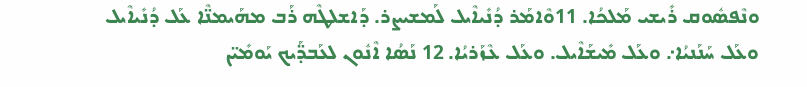ܘܢܶܦܣܽܘܩ ܪܺܝܫܝ ܡܰܠܟܳܐ. 11ܘܶܐܡܰܪ ܕܳܢܺܝܐܶܝܠ ܠܰܡܫܝܨܪ. ܕܰܐܫܠܛܶܗ ܪܰܒ ܡܗܰܝܡܢ̈ܶܐ ܥܰܠ ܕܳܢܺܝܐܶܝܠ ܘܥܰܠ ܚܰܢܰܢܝܳܐ܇ ܘܥܰܠ ܡܺܝܫܰܐܶܝܠ. ܘܥܰܠ ܥܶܙܰܪܝܳܐ. 12 ܢܰܣܳܐ ܐܶܢܽܘܢ ܠܥܰܒܕ̈ܰܝܟ ܝܰܘܡܺܝ̈ܢ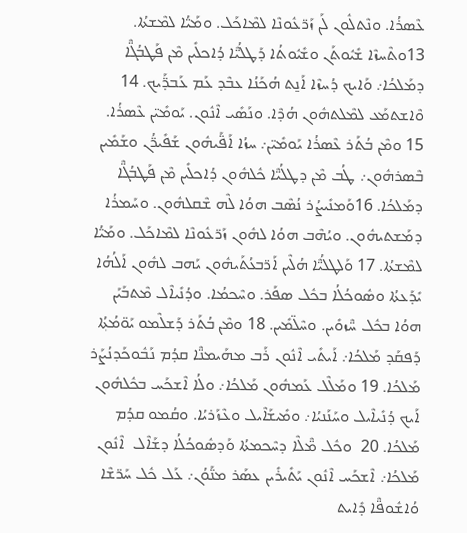ܥܶܣܪܳܐ. ܘܢܶܬܠܽܘܢ ܠܰܢ ܙܰܖ̈ܥܽܘܢܶܐ ܠܡܶܐܟܰܠ. ܘܡܰܝ̈ܳܐ ܠܡܶܫܬܳܐ. 13ܘܬܶܚܙܶܐ ܫܺܝܽܘܬܰܢ ܘܫܺܝܽܘܬܳܐ ܕܰܛܠܳܝ̈ܶܐ ܕܳܐܟܠܺܝܢ ܡܶܢ ܦܰܛܒܳܓ̈ܶܐ ܕܡܰܠܟܳܐ܇ ܘܰܐܝܟ ܕܳܚܙܶܐ ܐܰܢ̱ܬ ܗܳܟܰܢܳܐ ܥܒܶܕ ܥܰܡ ܥܰܒܕ̈ܰܝܟ. 14 ܘܶܐܫܬܡܰܥ ܠܡܶܠܬܗܽܘܢ ܗܳܕܶܐ. ܘܢܰܣܺܝ ܐܶܢܽܘܢ. ܝܰܘܡܺܝ̈ܢ ܥܶܣܪܳܐ. 15 ܘܡܶܢ ܒܳܬܰܪ ܥܶܣܪܳܐ ܝܰܘܡܺܝ̈ܢ܇ ܚܙܳܐ ܐܰܦ̈ܰܝܗܽܘܢ ܫܰܦܺܝܖ̈ܳܢ ܘܫܰܡܺܝܢ ܒܶܣܪܗܽܘܢ܇ ܛܳܒ ܡܶܢ ܕܛܠܳܝ̈ܶܐ ܟܽܠܗܽܘܢ ܕܳܐܟܠܺܝܢ ܡܶܢ ܦܰܛܒܳܓ̈ܶܐ ܕܡܰܠܟܳܐ. 16ܘܰܡܢܺܝܨܳܪ ܢܳܣܶܒ ܗܘܳܐ ܠܶܗ ܫܶܩܠܗܽܘܢ. ܘܚܰܡܪܳܐ ܕܡܰܫܬܝܗܽܘܢ. ܘܝܳܗܶܒ ܗܘܳܐ ܠܗܽܘܢ ܙܰܖ̈ܥܽܘܢܶܐ ܠܡܶܐܟܰܠ. ܘܡܰܝ̈ܳܐ ܠܡܶܫܬܳܐ. 17 ܘܰܠܛܠܳܝ̈ܶܐ ܗܳܠܶܝܢ ܐܰܖ̈ܒܥܳܬܰܝܗܽܘܢ ܝܰܗܒ ܠܗܽܘܢ ܐܰ‌ܠܳܗܳܐ ܝܺܕܰܥܬܳܐ ܘܣܽܘܟܳܠܳܐ ܒܟܽܠ ܣܦܰܪ. ܘܚܶܟܡܳܐ. ܘܕܳܢܺܝܐܶܠ ܡܶܬܒܰܝܰܢ ܗܘܳܐ ܒܟܽܠ ܚ̈ܶܙܘܺܝܢ. ܘܚܶܠ̈ܡܺܝܢ. 18 ܘܡܶܢ ܒܳܬܰܪ ܕܰܫܠܶܡܘ ܝܰܘ̈ܡܳܬ݂ܳܐ ܕܰܦܩܰܕ ܡܰܠܟܳܐ܇ ܐܰܝܬܺܝ ܐܶܢܽܘܢ ܪܰܒ ܡܗܰܝܡܢ̈ܶܐ ܩܕܳܡ ܢܰܒܽܘܟܰܕܢܳܨܰܪ ܡܰܠܟܳܐ. 19 ܘܡܰܠܶܠ ܥܰܡܗܽܘܢ ܡܰܠܟܳܐ܇ ܘܠܳܐ ܐܶܫܟܰܚ ܒܟܽܠܗܽܘܢ ܐܰܝܟ ܕܳܢܺܝܐܶܝܠ ܘܚܰܢܰܢܝܳܐ܇ ܘܡܺܝܫܰܐܶܝܠ ܘܥܶܙܰܪܝܳܐ. ܘܩܳܡܘ ܩܕܳܡ ܡܰܠܟܳܐ. 20  ܘܟܽܠ ܡ̈ܶܠܶܐ ܕܚܶܟܡܬܳܐ ܘܰܕܣܽܘܟܳܠܳܐ ܕܫܰܐܶܠ  ܐܶܢܽܘܢ ܡܰܠܟܳܐ܇ ܐܶܫܟܰܚ ܐܶܢܽܘܢ ܝܰܬܺܝܪܺܝܢ ܥܣܰܪ ܡܢ̈ܰܘܳܢ܇ ܥܰܠ ܟܽܠ ܚܰܖ̈ܫܶܐ ܘܳܐܫܽܘܦ̈ܶܐ ܕܺܐܝܬ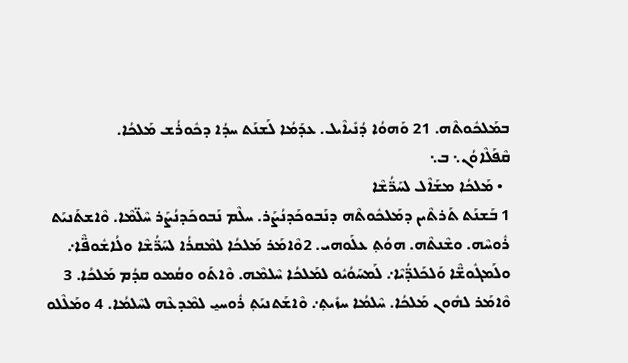ܒܡܰܠܟܽܘܬܶܗ. 21 ܘܰܗܘܳܐ ܕܳܢܺܝܐܶܝܠ. ܥܕܰܡܳܐ ܠܰܫܢܰܬ ܚܕܳܐ ܕܟܽܘܪܳܫ ܡܰܠܟܳܐ.
ܩܶܦܰܠܶܐܘܳܢ܆ ܒ܆
  • ܡܰܠܟܳܐ ܡܫܰܐܶܠ ܠܚܰܖ̈ܳܫܶܐ
1 ܒܰܫܢܰܬ ܬܰܪܬܶܝܢ ܕܡܰܠܟܽܘܬܶܗ ܕܢܰܒܘܟܰܕܢܳܨܰܪ. ܚܠܶܡ ܢܰܒܘܟܰܕܢܳܨܰܪ ܚܶܠ̈ܡܶܐ. ܘܶܐܫܬܰܢܝܰܬ ܪܽܘܚܶܗ. ܘܫܶܢܬܶܗ. ܗܘܳܬ݂ ܥܠܰܘܗܝ. 2ܘܶܐܡܰܪ ܡܰܠܟܳܐ ܠܡܶܩܪܳܐ ܠܚܰܖ̈ܳܫܶܐ ܘܠܳܐܫܽܘܦ̈ܶܐ܇ ܘܠܰܡܓܽܘܫ̈ܶܐ ܘܰܠܟܰܠܕ̈ܳܝܶܐ܇ ܠܰܡܚܰܘܳܝܽܘ ܠܡܰܠܟܳܐ ܚܶܠܡܶܗ. ܘܶܐܬܰܘ ܘܩܳܡܘ ܩܕܳܡ ܡܰܠܟܳܐ. 3 ܘܶܐܡܰܪ ܠܗܽܘܢ ܡܰܠܟܳܐ. ܚܶܠܡܳܐ ܚܙܺܝܬ݂܇ ܘܶܐܫܰܬܢܝܰܬ݂ ܪܽܘܚܝ̱ ܠܡܶܕܥܶܗ ܠܚܶܠܡܳܐ. 4 ܘܡܰܠܶܠܘ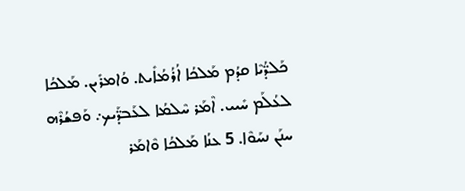ܟܰܠܕ̈ܳܝܶܐ ܩܕܳܡ ܡܰܠܟܳܐ ܐܳܪܳܡܳܐܺܝܬ. ܘܳܐܡܪܺܝܢ. ܡܰܠܟܳܐ ܠܥܳܠܰܡ ܚܺܝܝ. ܐܶܡܰܪ ܚܶܠܡܳܐ ܠܥܰܒܕ̈ܰܝܟ܇ ܘܰܦܫܳܪܶܗ ܚܢܰܢ ܢܚܰܘܶܐ. 5 ܥܢܳܐ ܡܰܠܟܳܐ ܘܶܐܡܰܪ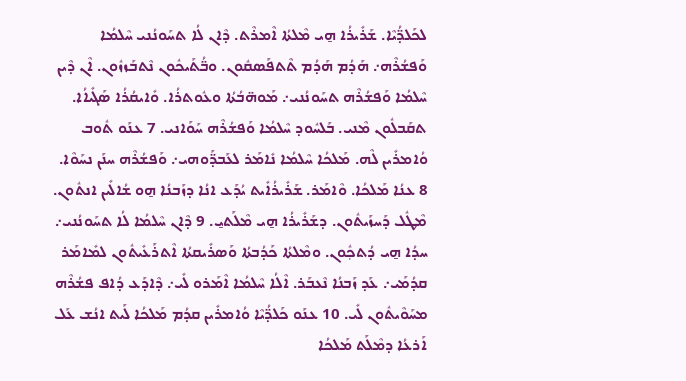ܠܟܰܠܕ̈ܳܝܶܐ. ܫܰܪܺܝܪܳܐ ܗ̱ܝ ܡܶܠܬܳܐ ܐܶܡܪܶܬ. ܕܶܐܢ ܠܳܐ ܬܚܰܘܢܳܢܝ ܚܶܠܡܳܐ ܘܰܦܫܳܪܶܗ܇ ܗܰܕܳܡ ܗܰܕܳܡ ܬܶܬܦܰܣܩܽܘܢ. ܘܒ̈ܳܬܰܝܟܽܘܢ ܢܶܬܒܰܙܙܽܘܢ. ܐܶܢ ܕܶܝܢ ܚܶܠܡܳܐ ܘܰܦܫܳܪܶܗ ܬܚܰܘܢܳܢܝ܇ ܡܰܘܗ̈ܒܳܬܳܐ ܘܥܽܘܬܪܳܐ. ܘܺܐܝܩܳܪܳܐ ܣܰܓܺܝܐܳܐ. ܬܩܰܒܠܽܘܢ ܡܶܢܝ. ܒܰܠܚܽܘܕ ܚܶܠܡܳܐ ܘܰܦܫܳܪܶܗ ܚܰܘܰܐܢܝ. 7 ܥܢܰܘ ܬܽܘܒ ܘܳܐܡܪܺܝܢ ܠܶܗ. ܡܰܠܟܳܐ ܚܶܠܡܳܐ ܢܺܐܡܰܪ ܠܥܰܒܕ̈ܰܘܗܝ܇ ܘܰܦܫܳܪܶܗ ܚܢܰܢ ܢܚܰܘܶܐ. 8 ܥܢܳܐ ܡܰܠܟܳܐ. ܘܶܐܡܰܪ. ܫܰܪܺܝܪܳܐܺܝܬ ܝܳܕܰܥ ܐܢܳܐ ܕܙܰܒܢܳܐ ܗ̱ܘ ܫܳܐܠܺܝܢ ܐܢܬܽܘܢ. ܡܶܛܽܠ ܕܰܚܙܰܝܬܽܘܢ. ܕܫܰܪܺܝܪܳܐ ܗ̱ܝ ܡܶܠܰܬܝ̱. 9 ܕܶܐܢ ܚܶܠܡܳܐ ܠܳܐ ܬܚܰܘܢܳܢܝ܇ ܚܕܳܐ ܗ̱ܝ ܕܳܬܟ݂ܽܘܢ. ܘܡܶܠܬܳܐ ܟܰܕܳܒܬܳܐ ܘܰܣܪܺܝܩܬܳܐ ܐܶܬܪܰܥܺܝܬܽܘܢ ܠܡܺܐܡܰܪ ܩܕܳܡܰܝ܇ ܥܰܕ ܙܰܒܢܳܐ ܢܶܥܒܰܪ. ܐܶܠܳܐ ܚܶܠܡܳܐ ܐܶܡܰܪܘ ܠܺܝ܇ ܕܶܐܕܰܥ ܕܳܐܦ ܦܫܳܪܶܗ ܡܚܰܘܶܝܬܽܘܢ ܠܺܝ. 10 ܥܢܰܘ ܟܰܠܕ̈ܳܝܶܐ ܘܳܐܡܪܺܝܢ ܩܕܳܡ ܡܰܠܟܳܐ ܠܰܝܬ ܐܢܳܫ ܥܰܠ  ܐܰܪܥܳܐ ܕܡܶܠܰܬ ܡܰܠܟܳܐ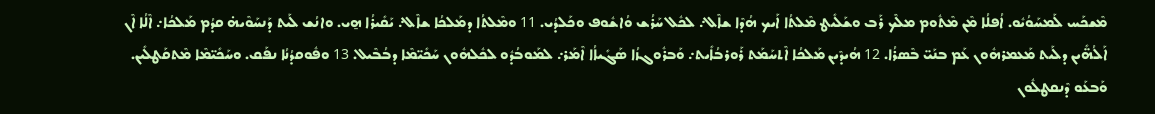ܡܶܫܟܰܚ ܠܰܡܚܰܘܳܝܽܘ. ܐܳܦܠܳܐ ܡܶܢ ܡܶܬܽܘܡ ܡܠܶܟ ܪܰܒ ܘܫܰܠܺܝܛ ܡܶܠܬܳܐ ܐܰܝܟ ܗܳܕܶܐ ܫܐܶܠ܇ ܠܟܽܠ ܚܰܪܳܫ ܘܳܐܫܽܘܦ ܘܟܰܠܕܳܝ. 11 ܘܡܶܠܬܳܐ ܕܡܰܠܟܳܐ ܫܐܶܠ܇ ܝܰܩܺܝܪܳܐ ܗ̱ܝ. ܘܐܢܳܫ ܠܰܝܬ ܕܰܢܚܰܘܶܝܗ̇ ܩܕܳܡ ܡܰܠܟܳܐ܇ ܐܶܠܳܐ ܐܶܢ ܐܰܠܳܗ̈ܺܝܢ ܕܠܰܝܬ ܡܰܥܡܪܗܽܘܢ ܥܰܡ ܒܢܰܝ̈ ܒܶܣܪܳܐ. 12 ܗܳܝܕܶܝܢ ܡܰܠܟܳܐ ܐܶܬܚܰܡܰܬ ܪܰܘܪܒܳܐܺܝܬ܇ ܘܰܒܪܽܘܓܙܳܐ ܣܰܓܺܝܐܳܐ ܐܶܡܰܪ܇ ܠܡܰܘܒܳܕܽܘ ܠܟܽܠܗܽܘܢ ܚܰܟܺܝ̈ܡܶܐ ܕܒܳܒܶܝܠ. 13 ܘܦܽܘܩܕܳܢܳܐ ܢܦܰܩ. ܘܚܰܟܺܝ̈ܡܶܐ ܡܶܬܩܰܛܠܺܝܢ. ܘܰܒܥܰܘ ܕܶܢܩܛܠܽܘܢ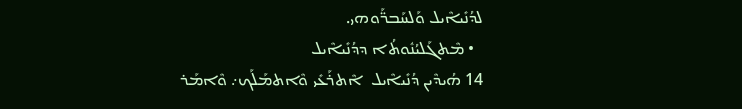ܠܕܳܢܺܝܐܶܝܠ ܘܰܠܚܰܒܖ̈ܰܘܗܝ.
  • ܡܶܬܓܰܠܝܳܢܽܘܬܳܐ ܕܕܳܢܺܝܐܶܝܠ
14 ܗܳܝܕܶܝܢ ܕܳܢܺܝܐܶܝܠ  ܐܶܬܪܰܥܺܝ ܘܶܐܬܡܰܠܰܟ܇ ܘܶܐܡܰܪ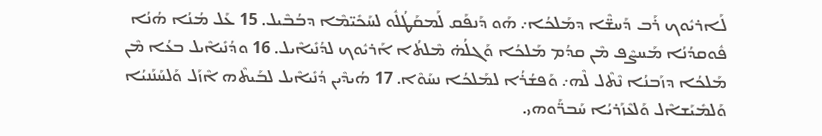ܠܰܐܪܝܽܘܟ ܪܰܒ ܕܰܚܫ̈ܶܐ ܕܡܰܠܟܳܐ܇ ܗܰܘ ܕܰܢܦܰܩ ܠܰܡܩܰܛܳܠܽܘ ܠܚܰܟܺܝ̈ܡܶܐ ܕܒܳܒܶܝܠ. 15 ܥܰܠ ܡܳܢܳܐ ܗܳܢܳܐ ܦܽܘܩܕܳܢܳܐ ܡܰܚܨܶܦ ܡܶܢ ܩܕܳܡ ܡܰܠܟܳܐ ܘܰܓܠܳܗ̇ ܡܶܠܬܳܐ ܐܰܪܝܽܘܟ ܠܕܳܢܺܝܐܶܝܠ. 16 ܘܕܳܢܺܝܐܶܝܠ ܒܥܳܐ ܡܶܢ ܡܰܠܟܳܐ ܕܙܰܒܢܳܐ ܢܶܬܶܠ ܠܶܗ܇ ܘܰܦܫܳܪܳܐ ܠܡܰܠܟܳܐ ܢܚܰܘܶܐ. 17 ܗܳܝܕܶܝܢ ܕܳܢܺܝܐܶܝܠ ܠܒܰܝܬܶܗ ܐܶܙܰܠ ܘܰܠܚܰܢܰܢܝܳܐ ܘܰܠܡܺܝܰܫܐܶܠ ܘܰܠܥܶܙܰܪܝܳܐ ܚܰܒܖ̈ܰܘܗܝ.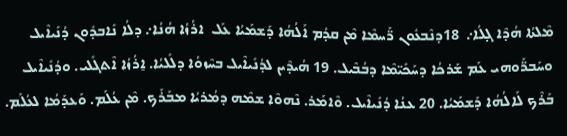ܡܶܠܬܳܐ ܗܳܕܶܐ ܓ̣ܠܳܐ܇  18ܕܢܶܒܥܽܘܢ ܖ̈ܰܚܡܶܐ ܡܶܢ ܩܕܳܡ ܐܰ‌ܠܳܗܳܐ ܕܰܫܡܰܝܳܐ ܥܰܠ  ܐܪܳܙܳܐ ܗܳܢܳܐ܇ ܕܠܳܐ ܢܺܐܒܕܽܘܢ ܕܳܢܺܝܐܶܝܠ ܘܚܰܒܖ̈ܰܘܗܝ ܥܰܡ ܫܰܪܟܳܐ ܕܚܰܟܺܝ̈ܡܶܐ ܕܒܳܒܶܝܠ. 19 ܗܳܝܕܶܝܢ ܠܕܳܢܺܝܐܶܝܠ ܒܚܶܙܘܳܐ ܕܠܺܠܝܳܐ. ܐ̱ܪܳܙܳܐ ܐܶܬܓܺܠܝ. ܘܕܳܢܺܝܐܶܝܠ ܒܰܪܶܟ ܠܰܐܠܳܗܳܐ ܕܰܫܡܰܝܳܐ. 20 ܥܢܳܐ ܕܳܢܺܝܐܶܝܠ. ܘܶܐܡܰܪ. ܢܶܗܘܶܐ ܫܡܶܗ ܕܡܳܪܝܳܐ ܡܒܰܪܰܟ. ܡܶܢ ܥܳܠܰܡ. ܘܰܥܕܰܡܳܐ ܠܥܳܠܰܡ.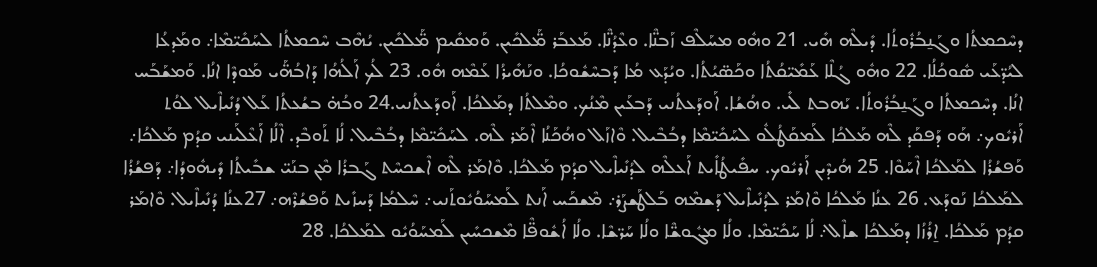ܕܚܶܟܡܬܳܐ ܘܓܰܢ̱ܒܳܪܽܘܬܳܐ. ܕܺܝܠܶܗ ܗܺܝ. 21 ܘܗܽܘ ܡܚܰܠܶܦ ܙܰܒܢ̈ܶܐ. ܘܥܶܕܳܢ̈ܶܐ. ܡܰܥܒܰܪ ܡ̈ܰܠܟܺܝܢ. ܘܰܡܩܺܝܡ ܡ̈ܰܠܟܺܝܢ. ܝܳܗܶܒ ܚܶܟܡܬܳܐ ܠܚܰܟܺܝ̈ܡܶܐ܇ ܘܡܰܕܥܳܐ ܠܝܳܕ̈ܥܰܝ ܣܽܘܟܳܠܳܐ. 22 ܘܗܽܘ ܓܳܠܶܐ ܥܰܡܺܝ̈ܩܳܬܳܐ ܘܟܰܣ̈ܝܳܬܳܐ. ܘܝܳܕܰܥ ܡܳܐ ܕܰܒܚܶܫܽܘܟܳܐ. ܘܢܰܗܺܝܪܳܐ ܥܰܡܶܗ ܗܽܘ. 23 ܠܳܟ ܐܰ‌ܠܳܗܳܐ ܕܰܐܒܳܗ̈ܰܝ ܡܰܘܕܶܐ ܐܢܳܐ. ܘܰܡܫܰܒܰܚ ܐܢܳܐ. ܕܚܶܟܡܬܳܐ ܘܓܰܢ̱ܒܳܪܽܘܬܳܐ. ܝܰܗܒܬ ܠܺܝ. ܘܗܳܫܳܐ. ܐܰܘܕܰܥܬܳܢܝ ܕܰܒܥܰܝܢ ܡܶܢܳܟ. ܘܡܶܠܬܳܐ ܕܡܰܠܟܳܐ. ܐܰܘܕܰܥܬܳܢܝ.24 ܘܒܳܗ̇ ܒܫܳܥܬܳܐ ܥܰܠ ܕܳܢܺܝܐܶܝܠ ܠܘܳܬ ܐܰܪܝܽܘܟ܇ ܗܰܘ ܕܰܦܩܰܕ ܠܶܗ ܡܰܠܟܳܐ ܠܰܡܩܰܛܳܠܽܘ ܠܚܰܟܺܝ̈ܡܶܐ ܕܒܳܒܶܝܠ. ܘܶܐܙܰܠ ܘܗܳܟܰܢܳܐ ܐܶܡܰܪ ܠܶܗ. ܠܚܰܟܺܝ̈ܡܶܐ ܕܒܳܒܶܝܠ. ܠܳܐ ܬܰܘܒܶܕ. ܐܶܠܳܐ ܐܰܥܶܠܰܝܢܝ ܩܕܳܡ ܡܰܠܟܳܐ܇ ܘܰܦܫܳܪܳܐ ܠܡܰܠܟܳܐ ܐܶܚܰܘܶܐ. 25 ܗܳܝܕܶܝܢ ܐܰܪܝܽܘܟ. ܚܦܺܝܛܳܐܺܝܬ ܐܰܥܠܶܗ ܠܕܳܢܺܝܐܶܝܠ ܩܕܳܡ ܡܰܠܟܳܐ. ܘܶܐܡܰܪ ܠܶܗ ܐܶܫܟܚܶܬ ܓܰܒܪܳܐ ܡܶܢ ܒܢܰܝ̈ ܫܒܺܝܬܳܐ ܕܺܝܗܽܘܕܳܐ܇ ܕܰܦܫܳܪܳܐ ܠܡܰܠܟܳܐ ܢܰܘܕܰܥ. 26 ܥܢܳܐ ܡܰܠܟܳܐ ܘܶܐܡܰܪ ܠܕܳܢܺܝܐܶܝܠ ܕܰܫܡܶܗ ܒܰܠܛܰܫܨܰܪ܇ ܡܶܫܟܰܚ ܐܰܢܬ ܠܰܡܚܰܘܳܝܽܘܬܰܢܝ܇ ܚܶܠܡܳܐ ܕܰܚܙܺܝܬ ܘܰܦܫܳܪܶܗ܇ 27ܥܢܳܐ ܕܳܢܺܝܐܶܝܠ. ܘܶܐܡܰܪ ܩܕܳܡ ܡܰܠܟܳܐ. ܐ̱ܪܳܙܳܐ ܕܡܰܠܟܳܐ ܫܐܶܠ܇ ܠܳܐ ܚܰܟܺܝ̈ܡܶܐ. ܘܠܳܐ ܡܓܽܘܫ̈ܶܐ ܘܠܳܐ ܚܰܖ̈ܫܶܐ. ܘܠܳܐ ܐܳܫܽܘܦ̈ܶܐ ܡܶܫܟܚܺܝܢ ܠܰܡܚܰܘܳܝܽܘ ܠܡܰܠܟܳܐ. 28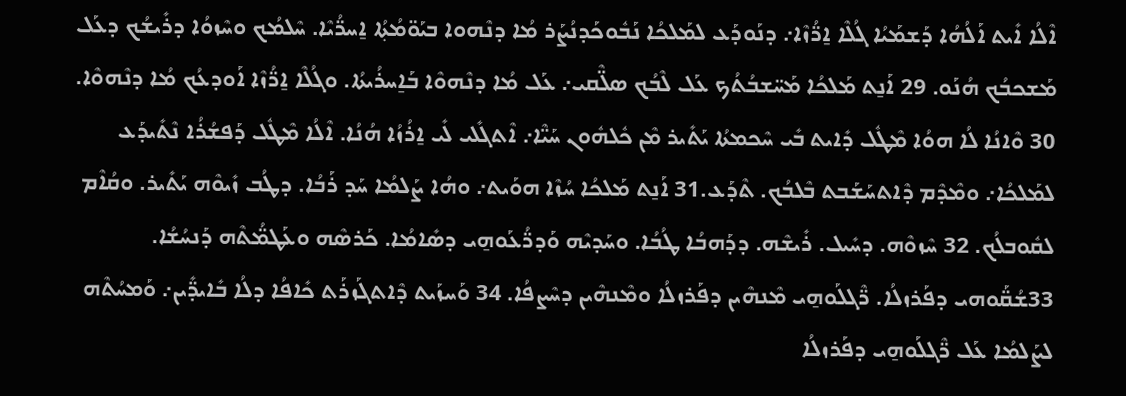ܐܶܠܳܐ ܐܺܝܬ ܐܰ‌ܠܳܗܳܐ ܕܰܫܡܰܝܳܐ ܓܳܠܶܐ ܐ̱ܖ̈ܳܙܶܐ܇ ܕܢܰܘܕܰܥ ܠܡܰܠܟܳܐ ܢܰܒܽܘܟܰܕܢܳܨܰܪ ܡܳܐ ܕܢܶܗܘܐ ܒܝܰܘ̈ܡܳܬ݂ܳܐ ܐ̱ܚܖ̈ܳܝܶܐ. ܚܶܠܡܳܟ ܘܚܶܙܘܳܐ ܕܪܺܝܫܳܟ ܕܥܰܠ ܡܰܫܟܒܳܟ ܗܳܢܰܘ. 29 ܐܰܢ̱ܬ ܡܰܠܟܳܐ ܡܰܚ̈ܫܒܳܬܳܟ ܥܰܠ ܠܶܒܳܟ ܣܠ̈ܶܩܝ܇ ܥܰܠ ܡܳܐ ܕܢܶܗܘܶܐ ܒܰܐ̱ܚܪܳܝܬܳܐ. ܘܓܳܠܶܐ ܐ̱ܖ̈ܳܙܶܐ ܐܰܘܕܥܳܟ ܡܳܐ ܕܢܶܗܘܶܐ. 30 ܘܶܐܢܳܐ ܠܳܐ ܗܘܳܐ ܡܶܛܽܠ ܕܺܐܝܬ ܒܺܝ ܚܶܟܡܬܳܐ ܝܰܬܺܝܪ ܡܶܢ ܟܽܠܗܽܘܢ ܚܰܝ̈ܶܐ܇ ܐܶܬܓܺܠܝ ܠܺܝ ܐ̱ܪܳܙܳܐ ܗܳܢܳܐ. ܐܶܠܳܐ ܡܶܛܽܠ ܕܰܦܫܳܪܳܐ ܢܶܬܺܝܕܰܥ ܠܡܰܠܟܳܐ܇ ܘܡܶܕܶܡ ܕܶܐܬܚܰܫܰܒܬ ܒܶܠܒܳܟ. ܬܶܕܰܥ.31 ܐܰܢ̱ܬ ܡܰܠܟܳܐ ܚܳܙܶܐ ܗܘܰܝܬ܇ ܘܗܳܐ ܨܰܠܡܳܐ ܚܰܕ ܪܰܒܳܐ. ܕܛܳܒ ܙܺܝܘܶܗ ܝܰܬܺܝܪ. ܘܩܳܐܶܡ ܠܩܽܘܒܠܳܟ. 32 ܚܶܙܘܶܗ. ܕܚܺܝܠ. ܪܺܝܫܶܗ. ܕܕܰܗܒܳܐ ܛܳܒܳܐ. ܘܚܰܕܝܶܗ ܘܰܕܖ̈ܳܥܰܘܗ̱ܝ ܕܣܺܐܡܳܐ. ܟܰܪܣܶܗ ܘܥܰܛܡ̈ܳܬܶܗ ܕܰܢܚܳܫܳܐ. 33ܫܳܩ̈ܰܘܗܝ ܕܦܰܪܙܠܳܐ. ܖ̈ܶܓܠܰܘܗ̱ܝ ܡܶܢܗܶܝܢ ܕܦܰܪܙܠܳܐ ܘܡܶܢܗܶܝܢ ܕܚܶܨܦܳܐ. 34 ܘܰܚܙܰܝܬ ܕܶܐܬܓܰܙܪܰܬ ܟܺܐܦܳܐ ܕܠܳܐ ܒܺܐܝܕ̈ܺܝܢ܇ ܘܰܡܚܳܬܶܗ ܠܨܰܠܡܳܐ ܥܰܠ ܖ̈ܶܓܠܰܘܗ̱ܝ ܕܦܰܪܙܠܳܐ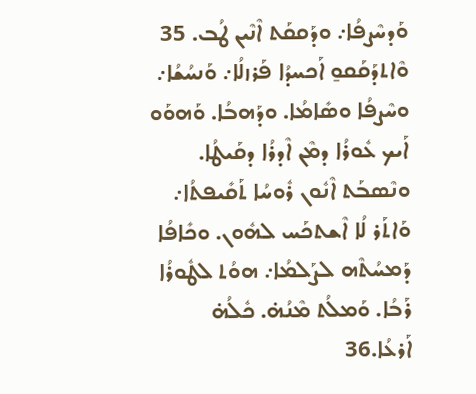ܘܰܕܚܶܨܦܳܐ܇ ܘܕܰܩܩܰܬ ܐܶܢܶܝܢ ܛܳܒ. 35 ܘܶܐܬܕܰܩܰܩܘ̱ ܐܰܟܚܕܳܐ ܦܰܪܙܠܳܐ܇ ܘܰܢܚܳܫܳܐ܇ ܘܚܶܨܦܳܐ ܘܣܺܐܡܳܐ. ܘܕܰܗܒܳܐ. ܘܰܗܘܰܘ ܐܰܝܟ ܥܽܘܪܳܐ ܕܡܶܢ ܐܶܕܪܳܐ ܕܩܰܝܛܳܐ. ܘܢܶܣܒܰܬ ܐܶܢܽܘܢ ܪܽܘܚܳܐ ܬܰܩܺܝܦܬܳܐ܇ ܘܰܐܬܰܪ ܠܳܐ ܐܶܫܬܟܰܚ ܠܗܽܘܢ. ܘܟܺܐܦܳܐ ܕܰܡܚܳܬܶܗ ܠܨܰܠܡܳܐ܇ ܗܘܳܬ ܠܛܽܘܪܳܐ ܪܰܒܳܐ. ܘܰܡܠܳܬ ܡܶܢܳܗ̇. ܟܽܠܳܗ̇ ܐܰܪܥܳܐ.36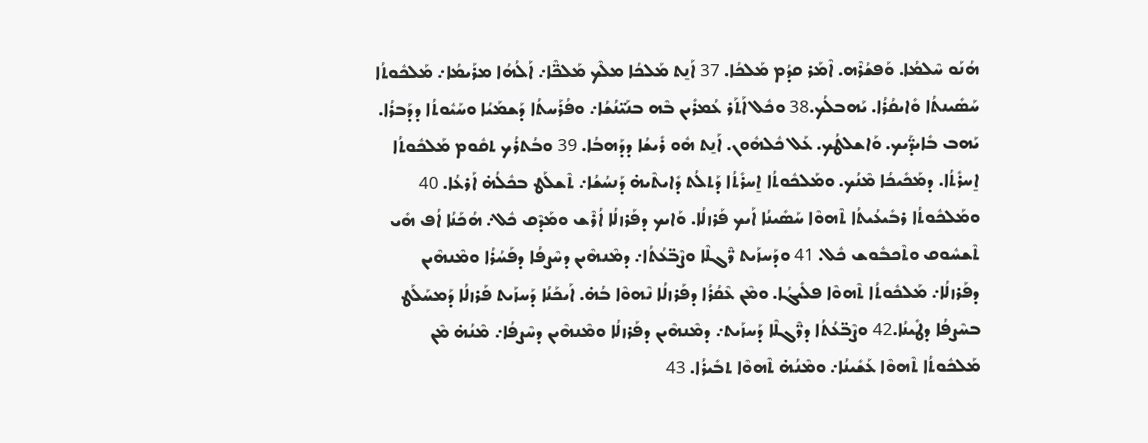ܗܳܢܰܘ ܚܶܠܡܳܐ. ܘܰܦܫܳܪܶܗ. ܐܶܡܰܪ ܩܕܳܡ ܡܰܠܟܳܐ. 37 ܐܰܢ̱ܬ ܡܰܠܟܳܐ ܡܠܶܟ ܡܰܠܟ̈ܶܐ܇ ܐܰ‌ܠܳܗܳܐ ܡܪܰܝܡܳܐ܇ ܡܰܠܟܽܘܬܳܐ ܚܰܣܺܝܢܬܳܐ ܘܺܐܝܩܳܪܳܐ. ܝܰܗܒܠܳܟ.38 ܘܟܽܠ ܐܰܬܰܪ ܥܳܡܪܺܝܢ ܒܶܗ ܒܢܰܝ̈ܢܳܫܳܐ܇ ܘܦܳܪܰܚܬܳܐ ܕܰܫܡܰܝܳܐ ܘܚܰܝܽܘܬܳܐ ܕܕܰܒܪܳܐ. ܝܰܗܒ ܒܺܐܝܕ̈ܰܝܟ. ܘܰܐܫܠܛܳܟ. ܥܰܠ ܟܽܠܗܽܘܢ. ܐܰܢ̱ܬ ܗܽܘ ܪܺܝܫܳܐ ܕܕܰܗܒܳܐ. 39 ܘܒܳܬܪܳܟ ܬܩܽܘܡ ܡܰܠܟܽܘܬܳܐ ܐ̱ܚܪܺܬܳܐ. ܕܡܰܟܺܝܟܳܐ ܡܶܢܳܟ. ܘܡܰܠܟܽܘܬܳܐ ܐ̱ܚܪܺܬܳܐ ܕܰܬܠܳܬ ܕܺܐܝܬܶܝܗ̇ ܕܰܢܚܳܫܳܐ܇ ܬܶܫܠܰܛ ܒܟܽܠܳܗ̇ ܐܰܪܥܳܐ. 40 ܘܡܰܠܟܽܘܬܳܐ ܪܒܺܝܥܳܝܬܳܐ ܬܶܗܘܶܐ ܚܰܣܺܝܢܳܐ ܐܰܝܟ ܦܰܪܙܠܳܐ. ܘܰܐܝܟ ܕܦܰܪܙܠܳܐ ܐܳܪܶܫ ܘܡܰܕܶܩ ܟܽܠ܇ ܗܳܟܰܢܳܐ ܐܳܦ ܗܺܝ ܬܶܫܚܽܘܩ ܘܬܶܟܒܽܘܫ ܟܽܠ. 41 ܘܕܰܚܙܰܝܬ ܖ̈ܶܓܠܶܐ ܘܨܶܒ̈ܥܳܬܳܐ܇ ܕܡܶܢܗܶܝܢ ܕܚܶܨܦܳܐ ܕܦܰܚܳܪܳܐ ܘܡܶܢܗܶܝܢ ܕܦܰܪܙܠܳܐ܇ ܡܰܠܟܽܘܬܳܐ ܬܶܗܘܶܐ ܦܠܺܝܓܳܐ. ܘܡܶܢ ܥܶܩܳܪܳܐ ܕܦܰܪܙܠܳܐ ܢܶܗܘܶܐ ܒܳܗ̇. ܐܰܝܟܰܢܳܐ ܕܰܚܙܰܝܬ ܦܰܪܙܠܳܐ ܕܰܡܚܰܠܰܛ ܒܚܶܨܦܳܐ ܕܛܺܝܢܳܐ.42 ܘܨܶܒ̈ܥܳܬܳܐ ܕܖ̈ܶܓܠܶܐ ܕܰܚܙܰܝܬ܇ ܕܡܶܢܗܶܝܢ ܕܦܰܪܙܠܳܐ ܘܡܶܢܗܶܝܢ ܕܚܶܨܦܳܐ܇ ܡܶܢܳܗ̇ ܡܶܢ ܡܰܠܟܽܘܬܳܐ ܬܶܗܘܶܐ ܥܰܫܺܝܢܳܐ܇ ܘܡܶܢܳܗ̇ ܬܶܗܘܶܐ ܬܒܺܝܪܳܐ. 43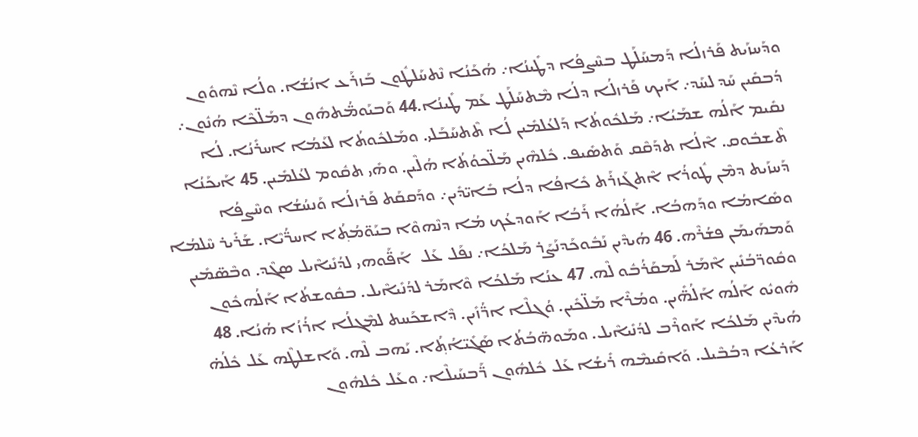ܘܕܰܚܙܰܝܬ ܦܰܪܙܠܳܐ ܕܰܡܚܰܠܰܛ ܒܚܶܨܦܳܐ ܕܛܺܝܢܳܐ܇ ܗܳܟܰܢܳܐ ܢܶܬܚܰܠܛܽܘܢ ܒܰܙܪܰܥ ܐܢܳܫܳܐ. ܘܠܳܐ ܢܶܗܘܽܘܢ ܕܳܒܩܺܝܢ ܚܰܕ ܠܚܰܕ܇ ܐܰܝܟ ܦܰܪܙܠܳܐ ܕܠܳܐ ܡܶܬܚܰܠܰܛ ܥܰܡ ܛܺܝܢܳܐ.44 ܘܰܒܝܰܘܡ̈ܳܬܗܽܘܢ ܕܡܰܠ̈ܟܶܐ ܗܳܢܽܘܢ܇ ܢܩܺܝܡ ܐܰܠܳܗ ܫܡܰܝܳܐ܇ ܡܰܠܟܽܘܬܳܐ ܕܰܠܥܳܠܡܺܝܢ ܠܳܐ ܬܶܬܚܰܒܰܠܝ. ܘܡܰܠܟܽܘܬܳܐ ܠܥܰܡܳܐ ܐܚܪܺܢܳܐ. ܠܳܐ ܬܶܫܒܽܘܩ. ܐܶܠܳܐ ܬܕܰܩܶܩ ܘܰܬܣܺܝܦ. ܟܽܠܗܶܝܢ ܡܰܠ̈ܟܘܳܬܳܐ ܗܳܠܶܝܢ. ܘܗܺܝ ܬܩܽܘܡ ܠܥܳܠܡܺܝܢ. 45 ܐܰܝܟܰܢܳܐ ܕܰܚܙܰܝܬ ܕܡܶܢ ܛܽܘܪܳܐ ܐܶܬܓܰܙܪܰܬ ܟܺܐܦܳܐ ܕܠܳܐ ܒܺܐܝ̈ܕܺܝܢ܇ ܘܕܰܩܩܰܬ ܦܰܪܙܠܳܐ ܘܰܢܚܳܫܳܐ ܘܚܶܨܦܳܐ ܘܣܺܐܡܳܐ ܘܕܰܗܒܳܐ. ܐܰ‌ܠܳܗܳܐ ܪܰܒܳܐ ܐܰܘܕܥܳܟ ܡܳܐ ܕܢܶܗܘܶܐ ܒܝܰܘ̈ܡܳܬ݂ܳܐ ܐܚܖ̈ܳܝܶܐ. ܫܰܪܺܝܪ ܚܶܠܡܳܐ ܘܰܡܗܰܝܡܰܢ ܦܫܳܪܶܗ. 46 ܗܳܝܕܶܝܢ ܢܰܒܽܘܟܰܕܢܰܨܰܪ ܡܰܠܟܳܐ܇ ܢܦܰܠ ܥܰܠ  ܐܰܦ̈ܰܘܗܝ ܠܕܳܢܺܝܐܶܝܠ ܣܓܶܕ. ܘܒܶܣ̈ܡܺܝܢ ܘܩܽܘܖ̈ܒܳܢܺܝܢ ܐܶܡܰܪ ܠܰܡܩܰܪܳܒܽܘ ܠܶܗ. 47 ܥܢܳܐ ܡܰܠܟܳܐ ܘܶܐܡܰܪ ܠܕܳܢܺܝܐܶܝܠ. ܒܩܽܘܫܬܳܐ ܐܰܠܳܗܟܽܘܢ ܗܽܘܝܽܘ ܐܰܠܳܗ ܐܰܠܳܗ̈ܺܝܢ. ܘܡܳܪܶܐ ܡܰܠ̈ܟܺܝܢ. ܘܳܓܠܶܐ ܐܖ̈ܳܙܺܝܢ. ܕܶܐܫܟܰܚܬ ܠܡܶܓܠܳܐ ܐܪܳܙܳܐ ܗܳܢܳܐ. 48 ܗܳܝܕܶܝܢ ܡܰܠܟܳܐ ܐܰܘܪܶܒ ܠܕܳܢܺܝܐܶܝܠ. ܘܡܰܘܗ̈ܒܳܬܳܐ ܣܰܓܺܝ̈ܐܳܬ݂ܳܐ. ܝܰܗܒ ܠܶܗ. ܘܰܐܫܠܛܶܗ ܥܰܠ ܟܽܠܳܗ̇ ܐܰܪܥܳܐ ܕܒܳܒܶܝܠ. ܘܰܐܩܺܝܡܶܗ ܪܺܝܫܳܐ ܥܰܠ ܟܽܠܗܽܘܢ ܖ̈ܰܒܚܰܝܠܶܐ܇ ܘܥܰܠ ܟܽܠܗܽܘܢ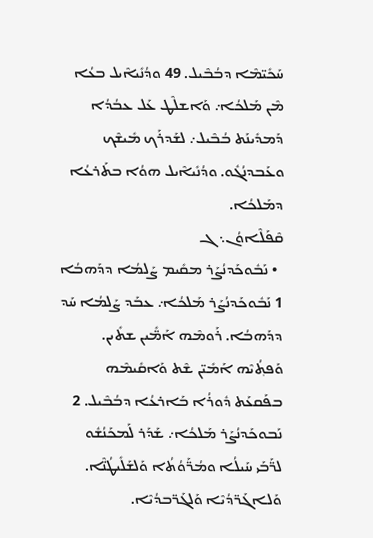ܚܰܟܺܝ̈ܡܶܐ ܕܒܳܒܶܝܠ. 49 ܘܕܳܢܺܝܐܶܝܠ ܒܥܳܐ ܡܶܢ ܡܰܠܟܳܐ܇ ܘܰܐܫܠܶܛ ܥܰܠ ܥܒܳܕܳܐ ܕܰܡܕܺܝܢܰܬ ܒܳܒܶܝܠ܇ ܠܫܰܕܪܰܟ ܡܺܝܫܶܟ ܘܥܰܒܕܢܳܓܽܘ. ܘܕܳܢܺܝܐܶܝܠ ܗܘܳܐ ܒܬܰܪܥܳܐ ܕܡܰܠܟܳܐ.
ܩܶܦܰܠܶܐܘܳܢ܆ ܓ
  • ܢܰܒܽܘܟܰܕܢܳܨܰܪ ܡܩܺܝܡ ܨܰܠܡܳܐ ܕܕܰܗܒܳܐ
1 ܢܰܒܽܘܟܰܕܢܳܨܰܪ ܡܰܠܟܳܐ܇ ܥܒܰܕ ܨܰܠܡܳܐ ܚܰܕ ܕܕܰܗܒܳܐ. ܪܰܘܡܶܗ ܐܰܡ̈ܺܝܢ ܫܬܺܝܢ. ܘܰܦܬ݂ܳܝܶܗ ܐܰܡܺܝ̈ܢ ܫܶܬ ܘܰܐܩܺܝܡܶܗ ܒܦܰܩܥܰܬ ܕܽܘܪܳܐ ܒܰܐܪܥܳܐ ܕܒܳܒܶܝܠ. 2 ܢܰܒܘܟܰܕܢܳܨܰܪ ܡܰܠܟܳܐ܇ ܫܰܕܰܪ ܠܰܡܟܰܢܳܫܽܘ ܠܖ̈ܰܒܰܝ ܚܰܝܠܳܐ ܘܡܳܖ̈ܰܘܳܬܳܐ ܘܰܠܫܰܠܺܝܛܳܢ̈ܶܐ. ܘܰܠܐܓܰܖ̈ܕܳܝܶܐ ܘܰܠܓܰܖ̈ܒܕܳܝܶܐ.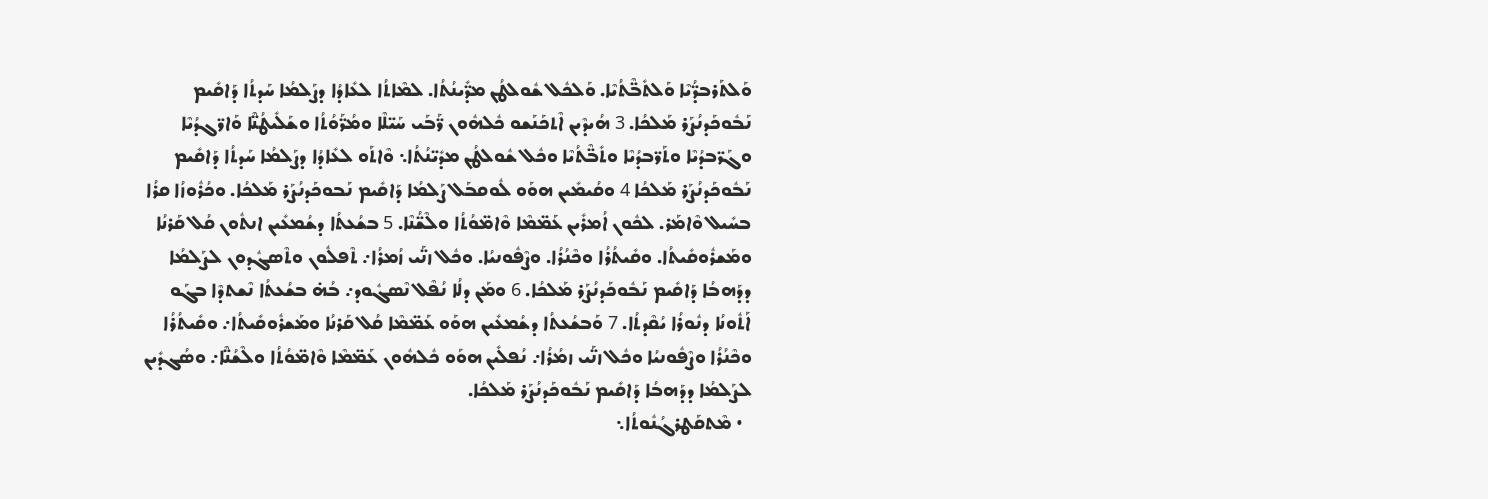ܘܰܠܬܰܪܒܕ̈ܳܝܶܐ ܘܰܠܬܺܒ̈ܶܬܳܝܶܐ. ܘܰܠܟܽܠ ܫܽܘܠܛܳܢ ܡܕ̈ܺܝܢܳܬܳܐ. ܠܡܶܐܬܳܐ ܠܥܺܐܕܳܐ ܕܨܰܠܡܳܐ ܚܰܕܬܳܐ ܕܰܐܩܺܝܡ ܢܰܒܽܘܟܰܕܢܳܨܰܪ ܡܰܠܟܳܐ. 3 ܗܳܝܕܶܝܢ ܐܶܬܟܰܢܰܫܘ ܟܽܠܗܽܘܢ ܖ̈ܰܒܰܝ ܚܰܝ̈ܠܶܐ ܘܡܳܖ̈ܰܘܳܬܳܐ ܘܫܰܠܺܝܛܳܢ̈ܶܐ ܘܰܐܖ̈ܓܕܳܝܶܐ ܘܓܰܖ̈ܒܕܳܝܶܐ ܘܬܰܖ̈ܒܕܳܝܶܐ ܘܬܺܒ̈ܶܬܳܝܶܐ ܘܟܽܠ ܫܽܘܠܛܳܢ ܡܕܺܝ̈ܢܳܬܳܐ܆ ܘܶܐܬܰܘ ܠܥܺܐܕܳܐ ܕܨܰܠܡܳܐ ܚܰܕܬܳܐ ܕܰܐܩܺܝܡ ܢܰܒܽܘܟܰܕܢܳܨܰܪ ܡܰܠܟܳܐ 4 ܘܩܳܝܡܺܝܢ ܗܘܰܘ ܠܽܘܩܒܰܠ ܨܰܠܡܳܐ ܕܰܐܩܺܝܡ ܢܰܒܘܟܰܕܢܳܨܰܪ ܡܰܠܟܳܐ. ܘܟܳܪܽܘܙܳܐ ܩܪܳܐ ܒܚܺܝܠ ܘܶܐܡܰܪ. ܠܟܽܘܢ ܐܳܡܪܺܝܢ ܥܰܡ̈ܡܶܐ ܘܶܐܡ̈ܘܳܬܳܐ ܘܠܶܫ̈ܳܢܶܐ. 5 ܒܫܳܥܬܳܐ ܕܫܳܡܥܺܝܢ ܐܢܬܽܘܢ ܩܳܠ ܩܰܪܢܳܐ ܘܡܰܫܪܽܘܩܺܝܬܳܐ. ܘܩܺܝܬܳܪܳܐ ܘܟܶܢܳܪܳܐ. ܘܨܶܦܽܘܢܝܳܐ. ܘܟܽܠ ܙܢ̈ܰܝ ܙܳܡܪܳܐ܇ ܬܶܦܠܽܘܢ ܘܬܶܣܓܽܕܘܢ ܠܨܰܠܡܳܐ ܕܕܰܗܒܳܐ ܕܰܐܩܺܝܡ ܢܰܒܽܘܟܰܕܢܳܨܰܪ ܡܰܠܟܳܐ. 6 ܘܡܰܢ ܕܠܳܐ ܢܳܦܶܠ ܢܶܣܓܽܘܕ܇ ܒܳܗ̇ ܒܫܳܥܬܳܐ ܢܶܫܬܕܶܐ ܒܓܰܘ ܐܰܬܽܘܢܳܐ ܕܢܽܘܪܳܐ ܝܳܩܶܕܬܳܐ. 7 ܘܰܒܫܳܥܬܳܐ ܕܫܳܡܥܺܝܢ ܗܘܰܘ ܥܰܡ̈ܡܶܐ ܩܳܠ ܩܰܪܢܳܐ ܘܡܰܫܪܽܘܩܺܝܬܳܐ܇ ܘܩܺܝܬܳܪܳܐ ܘܟܶܢܳܪܳܐ ܘܨܶܦܽܘܢܝܳܐ ܘܟܽܠ ܙܢ̈ܰܝ ܙܡܳܪܳܐ܇ ܢܳܦܠܺܝܢ ܗܘܰܘ ܟܽܠܗܽܘܢ ܥܰܡ̈ܡܶܐ ܘܶܐܡ̈ܘܳܬܳܐ ܘܠܶܫܳܢ̈ܶܐ܇ ܘܣܳܓܕܺܝܢ ܠܨܰܠܡܳܐ ܕܕܰܗܒܳܐ ܕܰܐܩܺܝܡ ܢܰܒܽܘܟܰܕܢܳܨܰܪ ܡܰܠܟܳܐ.
  • ܡܶܬܩܰܛܪܓܳܢܽܘܬܳܐ܆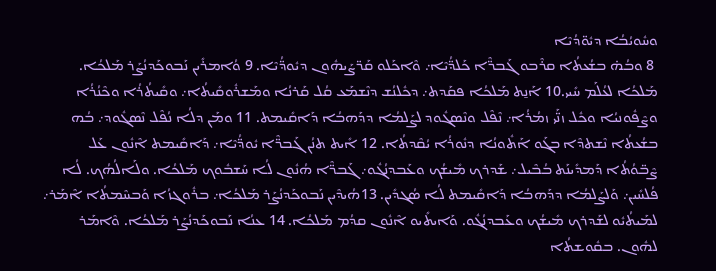ܘܚܽܘܝܳܒܳܐ ܕܝܽܘ̈ܕܳܝܶܐ
 8 ܘܒܳܗ̇ ܒܫܳܥܬܳܐ ܩܪܶܒܘ ܓܰܒܖ̈ܶܐ ܟܰܠܕ̈ܳܝܶܐ܇ ܘܶܐܟܰܠܘ ܩܰܖ̈ܨܰܝܗܽܘܢ ܕܝܽܘܕ̈ܳܝܶܐ. 9 ܘܳܐܡܪܺܝܢ ܢܰܒܘܟܰܕܢܳܨܰܪ ܡܰܠܟܳܐ. ܡܰܠܟܳܐ ܠܥܳܠܰܡ ܚܺܝܝ.10 ܐܰܢ̱ܬ ܡܰܠܟܳܐ ܦܩܰܕܬ܇ ܕܟܽܠܢܳܫ ܕܢܶܫܡܰܥ ܩܳܠ ܩܰܪܢܳܐ ܘܡܰܫܪܽܘܩܺܝܬܳܐ܇ ܘܩܺܝܬܳܪܳܐ ܘܟܶܢܳܪܳܐ ܘܨܶܦܽܘܢܝܳܐ ܘܟܽܠ ܙܢ̈ܰܝ ܙܡܳܪܳܐ܇ ܢܶܦܶܠ ܘܢܶܣܓܽܘܕ ܠܨܰܠܡܳܐ ܕܕܰܗܒܳܐ ܕܰܐܩܺܝܡܬ. 11 ܘܡܰܢ ܕܠܳܐ ܢܳܦܶܠ ܢܶܣܓܽܘܕ܇ ܒܳܗ ܒܫܳܥܬܳܐ ܢܶܫܬܕܶܐ ܒܓܰܘ ܐܰܬܽܘܢܳܐ ܕܢܽܘܪܳܐ ܝܳܩܶܕܬܳܐ. 12 ܐܺܝܬ ܬܢܳܢ ܓܰܒܖ̈ܶܐ ܝܽܘܕ̈ܳܝܶܐ܇ ܕܰܐܩܺܝܡܬ ܐܶܢܽܘܢ ܥܰܠ ܨܶܒ̈ܘܳܬܳܐ ܕܰܡܕܺܝܢܰܬ ܒܳܒܶܝܠ܇ ܫܰܕܪܟ ܡܺܝܫܳܟ ܘܥܰܒܕܢܳܓܽܘ܇ ܓܰܒܖ̈ܶܐ ܗܳܢܽܘܢ ܠܳܐ ܚܰܫܒܽܘܟ ܡܰܠܟܳܐ. ܘܠܰܐܠܳܗܳܟ. ܠܳܐ ܦܳܠܚܺܝܢ܇ ܘܰܠܨܰܠܡܳܐ ܕܕܰܗܒܳܐ ܕܰܐܩܺܝܡܬ ܠܳܐ ܣܳܓܕܺܝܢ. 13ܗܳܝܕܶܝܢ ܢܰܒܘܟܰܕܢܳܨܰܪ ܡܰܠܟܳܐ܇ ܒܪܽܘܓܙܳܐ ܘܰܒܚܶܡܬܳܐ ܐܶܡܰܪ܇ ܠܡܰܝܬܳܝܽܘ ܠܫܰܕܪܟ ܡܺܝܫܳܟ ܘܥܰܒܕܢܳܓܽܘ. ܘܰܐܝܬܺܝܘ ܐܶܢܽܘܢ ܩܕܳܡ ܡܰܠܟܳܐ. 14 ܥܢܳܐ ܢܰܒܘܟܰܕܢܳܨܰܪ ܡܰܠܟܳܐ. ܘܶܐܡܰܪ ܠܗܽܘܢ. ܒܩܽܘܫܬܳܐ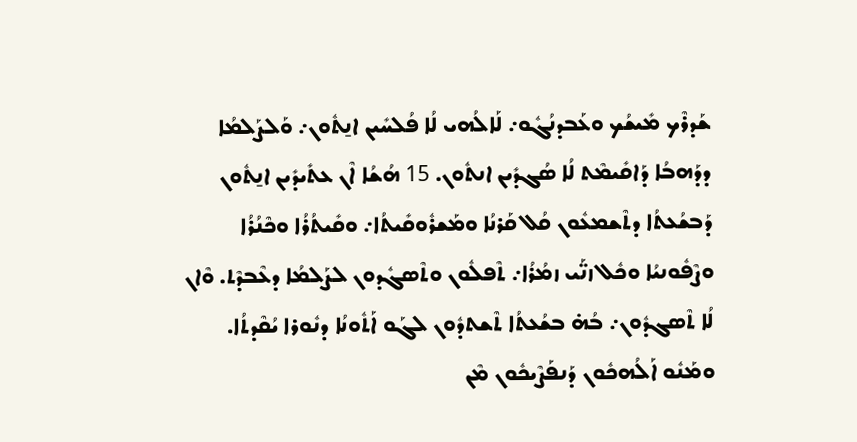ܫܰܕܪܶܟ ܡܺܝܫܳܟ ܘܥܰܒܕܢܳܓܽܘ܇ ܠܰܐܠܳܗܝ ܠܳܐ ܦܳܠܚܺܝܢ ܐܢ̱ܬܽܘܢ܇ ܘܰܠܨܰܠܡܳܐ ܕܕܰܗܒܳܐ ܕܰܐܩܺܝܡܶܬ ܠܳܐ ܣܳܓܕܺܝܢ ܐܢܬܽܘܢ. 15 ܗܳܫܳܐ ܐܶܢ ܥܬܺܝܕܺܝܢ ܐܢ̱ܬܽܘܢ ܕܰܒܫܳܥܬܳܐ ܕܬܶܫܡܥܽܘܢ ܩܳܠ ܩܰܪܢܳܐ ܘܡܰܫܪܽܘܩܺܝܬܳܐ܇ ܘܩܺܝܬܳܪܳܐ ܘܟܶܢܳܪܳܐ ܘܨܶܦܽܘܢܝܳܐ ܘܟܽܠ ܙܢ̈ܰܝ ܙܡܳܪܳܐ܇ ܬܶܦܠܽܘܢ ܘܬܶܣܓܽܕܘܢ ܠܨܰܠܡܳܐ ܕܥܶܒܕܶܬ. ܘܶܐܢ ܠܳܐ ܬܶܣܓܕܽܘܢ܇ ܒܳܗ̇ ܒܫܳܥܬܳܐ ܬܶܫܬܕܽܘܢ ܠܓܰܘ ܐܰܬܽܘܢܳܐ ܕܢܽܘܪܐ ܝܳܩܶܕܬܳܐ. ܘܡܰܢܽܘ ܐܰܠܳܗܟܽܘܢ ܕܰܢܦܰܨܶܝܟܽܘܢ ܡܶܢ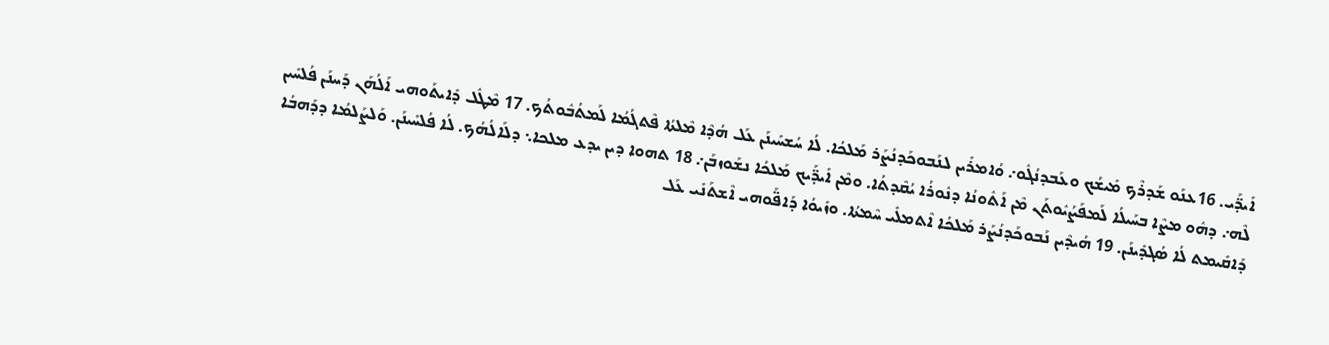ܐܺܝܕ̈ܰܝ. 16ܥܢܰܘ ܫܰܕܪܶܟ ܡܺܝܫܳܟ ܘܥܰܒܕܢܳܓܽܘ܇ ܘܳܐܡܪܺܝܢ ܠܢܰܒܘܟܰܕܢܳܨܰܪ ܡܰܠܟܳܐ. ܠܳܐ ܚܳܫܚܺܝܢܰܢ ܥܰܠ ܗܳܕܶܐ ܡܶܠܬܳܐ ܦܶܬܓܳܡܳܐ ܠܰܡܬܳܒܽܘܬܳܟ. 17 ܡܶܛܽܠ ܕܺܐܝܬܰܘܗܝ ܐܰܠܳܗܰܢ ܕܰܚܢܰܢ ܦܳܠܚܺܝܢ ܠܶܗ܇ ܕܗܽܘ ܡܨܶܐ ܒܚܰܝܠܳܐ ܠܰܡܦܰܨܳܝܽܘܬܰܢ ܡܶܢ ܐܰܬܽܘܢܳܐ ܕܢܽܘܪܳܐ ܝܳܩܶܕܬܳܐ. ܘܡܶܢ ܐܺܝܕ̈ܰܝܟ ܡܰܠܟܳܐ ܢܫܰܘܙܒܰܢ܇ 18 ܬܗܘܐ ܕܝܢ ܝܕܥ ܡܠܟܐ܆ ܕܠܰܐܠܳܗܳܟ. ܠܳܐ ܦܳܠܚܺܝܢܰܢ. ܘܰܠܨܰܠܡܳܐ ܕܕܰܗܒܳܐ ܕܰܐܩܺܝܡܬ ܠܳܐ ܣܳܓܕܺܝܢܰܢ. 19 ܗܳܝܕܶܝܢ ܢܰܒܘܟܰܕܢܳܨܰܪ ܡܰܠܟܳܐ ܐܶܬܡܠܺܝ ܚܶܡܬܳܐ. ܘܙܺܝܘܳܐ ܕܰܐܦ̈ܰܘܗܝ ܐܶܫܬܰܢܺܝ ܥܰܠ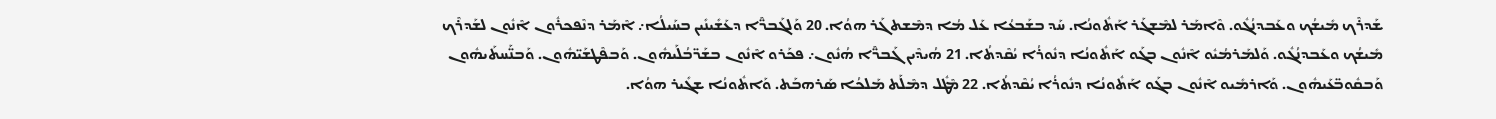ܫܰܕܪܶܟ ܡܺܝܫܳܟ ܘܥܰܒܕܢܳܓܽܘ. ܘܶܐܡܰܪ ܠܡܶܫܓܰܪ ܐܰܬܽܘܢܳܐ. ܚܰܕ ܒܫܰܒܥܳܐ ܥܰܠ ܡܳܐ ܕܡܶܫܬܓܰܪ ܗܘܳܐ. 20 ܘܰܠܓܰܒܖ̈ܶܐ ܕܥܰܫܺܝܢܺܝܢ ܒܚܰܝܠܳܐ܇ ܐܶܡܰܪ ܕܢܶܦܟܪܽܘܢ ܐܶܢܽܘܢ ܠܫܰܕܪܶܟ ܡܺܝܫܳܟ ܘܥܰܒܕܢܳܓܽܘ. ܘܰܠܡܰܪܡܳܝܽܘ ܐܶܢܽܘܢ ܒܓܰܘ ܐܰܬܽܘܢܳܐ ܕܢܽܘܪܳܐ ܝܳܩܶܕܬܳܐ. 21 ܗܳܝܕܶܝܢ ܓܰܒܖ̈ܶܐ ܗܳܢܽܘܢ܇ ܦܟܰܪܘ ܐܶܢܽܘܢ ܒܫܰܖ̈ܒܳܠܰܝܗܽܘܢ. ܘܰܒܦܶܛܫܰܝ̈ܗܽܘܢ. ܘܰܒܢ̈ܰܚܬܰܝܗܽܘܢ ܘܰܒܩܽܘܒ̈ܥܰܝܗܽܘܢ. ܘܰܐܪܡܺܝܘ ܐܶܢܽܘܢ ܒܓܰܘ ܐܰܬܽܘܢܳܐ ܕܢܽܘܪܳܐ ܝܳܩܶܕܬܳܐ. 22 ܡܶܛܽܠ ܕܡܶܠܰܬ ܡܰܠܟܳܐ ܣܰܪܗܒܰܬ. ܘܰܐܬܽܘܢܳܐ ܫܓܺܝܪ ܗܘܳܐ.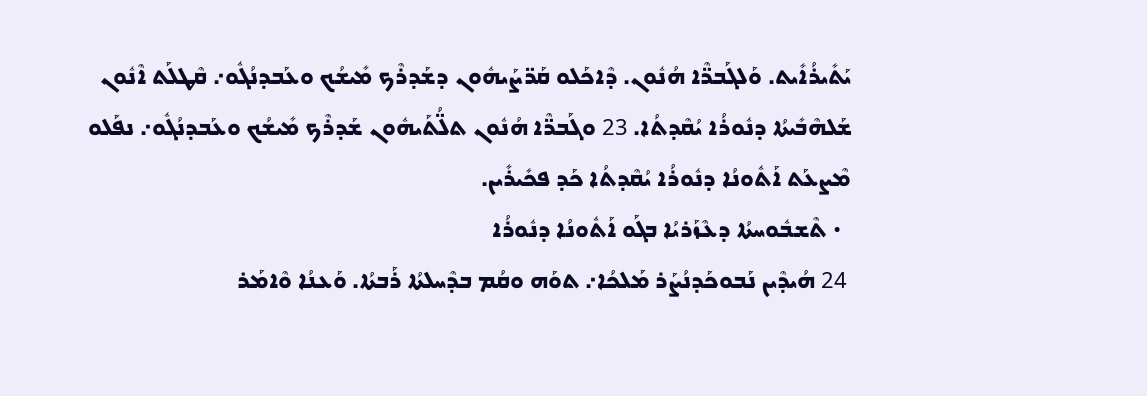ܝܰܬܺܝܪܳܐܺܝܬ. ܘܰܠܓܰܒܖ̈ܶܐ ܗܳܢܽܘܢ. ܕܶܐܟܰܠܘ ܩܰܖ̈ܨܰܝܗܽܘܢ ܕܫܰܕܪܶܟ ܡܺܝܫܳܟ ܘܥܰܒܕܢܳܓܽܘ܇ ܩܶܛܠܰܬ ܐܶܢܽܘܢ ܫܰܠܗܶܒܺܝܬܳܐ ܕܢܽܘܪܳܐ ܝܳܩܶܕܬܳܐ. 23 ܘܓܰܒܖ̈ܶܐ ܗܳܢܽܘܢ ܬܠ̈ܳܬܰܝܗܽܘܢ ܫܰܕܪܶܟ ܡܺܝܫܳܟ ܘܥܰܒܕܢܳܓܽܘ܇ ܢܦܰܠܘ ܡܶܨܥܰܬ ܐܰܬܽܘܢܳܐ ܕܢܽܘܪܳܐ ܝܳܩܶܕܬܳܐ ܟܰܕ ܦܟܺܝܪܺܝܢ.
  • ܬܶܫܒܽܘܚܬܳܐ ܕܥܶܙܰܪܝܳܐ ܒܓܰܘ ܐܰܬܽܘܢܳܐ ܕܢܽܘܪܳܐ
 24 ܗܳܝܕܶܝܢ ܢܰܒܘܟܰܕܢܳܨܰܪ ܡܰܠܟܳܐ܇ ܬܘܰܗ ܘܩܳܡ ܒܕܶܚܠܬܳܐ ܪܰܒܬܳܐ. ܘܰܥܢܳܐ ܘܶܐܡܰܪ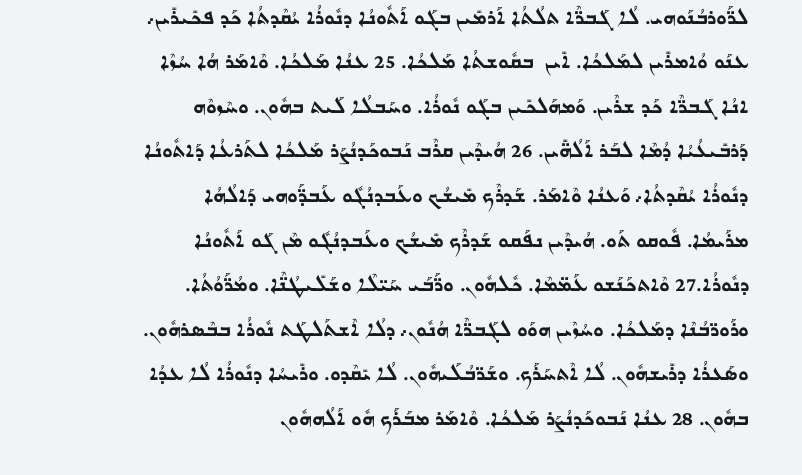ܠܖ̈ܰܘܪܒܳܢܰܘܗܝ. ܠܳܐ ܓܰܒܖ̈ܶܐ ܬܠܳܬܳܐ ܐܰܪܡܺܝܢ ܒܓܰܘ ܐܰܬܽܘܢܳܐ ܕܢܽܘܪܳܐ ܝܳܩܶܕܬܳܐ ܟܰܕ ܦܟܺܝܪܺܝܢ܇ ܥܢܰܘ ܘܳܐܡܪܺܝܢ ܠܡܰܠܟܳܐ. ܐܺܝܢ  ܒܩܽܘܫܬܳܐ ܡܰܠܟܳܐ. 25 ܥܢܳܐ ܡܰܠܟܳܐ. ܘܶܐܡܰܪ ܗܳܐ ܚܳܙܶܐ ܐܢܳܐ ܓܰܒܖ̈ܶܐ ܟܰܕ ܫܪܶܝܢ. ܘܰܡܗܰܠܟܺܝܢ ܒܓܰܘ ܢܽܘܪܳܐ. ܘܚܰܒܠܳܐ ܠܰܝܬ ܒܗܽܘܢ. ܘܚܶܙܘܶܗ ܕܰܪܒܺܝܥܳܝܳܐ ܕܳܡܶܐ ܠܒܰܪ ܐܰܠܳܗ̈ܺܝܢ. 26 ܗܳܝܕܶܝܢ ܩܪܶܒ ܢܰܒܘܟܰܕܢܳܨܰܪ ܡܰܠܟܳܐ ܠܬܰܪܥܳܐ ܕܰܐܬܽܘܢܳܐ ܕܢܽܘܪܳܐ ܝܳܩܶܕܬܳܐ܇ ܘܰܥܢܳܐ ܘܶܐܡܰܪ. ܫܰܕܪܶܟ ܡܺܝܫܳܟ ܘܥܰܒܕܢܳܓܽܘ ܥܰܒܕ̈ܰܘܗܝ ܕܰܐ‌ܠܳܗܳܐ ܡܪܰܝܡܳܐ. ܦܽܘܩܘ ܬܰܘ. ܗܳܝܕܶܝܢ ܢܦܰܩܘ ܫܰܕܪܶܟ ܡܺܝܫܳܟ ܘܥܰܒܕܢܳܓܽܘ ܡܶܢ ܓܰܘ ܐܰܬܽܘܢܳܐ ܕܢܽܘܪܳܐ.27 ܘܶܐܬܟܰܢܰܫܘ ܥܰܡ̈ܡܶܐ. ܟܽܠܗܽܘܢ. ܘܖ̈ܰܒܰܝ ܚܰܝ̈ܠܶܐ ܘܫܰܠܺܝܛܳܢ̈ܶܐ. ܘܡܳܖ̈ܰܘܳܬܳܐ. ܘܪܰܘܖ̈ܒܳܢܶܐ ܕܡܰܠܟܳܐ. ܘܚܳܙܶܝܢ ܗܘܰܘ ܠܓܰܒܖ̈ܶܐ ܗܳܢܽܘܢ܇ ܕܠܳܐ ܐܶܫܬܰܠܛܰܬ ܢܽܘܪܳܐ ܒܒܶܣܪܗܽܘܢ. ܘܣܰܥܪܳܐ ܕܪܺܝܫܗܽܘܢ. ܠܳܐ ܐܶܬܚܰܪܰܟ. ܘܫܰܖ̈ܒܳܠܰܝܗܽܘܢ. ܠܳܐ ܝܺܩܶܕܘ. ܘܪܺܝܚܳܐ ܕܢܽܘܪܳܐ ܠܳܐ ܥܕܳܐ ܒܗܽܘܢ. 28 ܥܢܳܐ ܢܰܒܘܟܰܕܢܳܨܰܪ ܡܰܠܟܳܐ. ܘܶܐܡܰܪ ܡܒܰܪܰܟ ܗܽܘ ܐܰܠܳܗܗܽܘܢ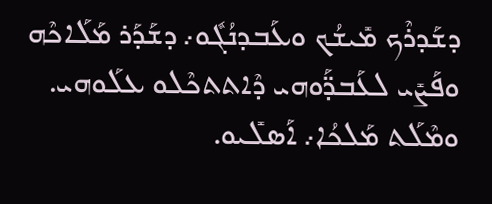ܕܫܰܕܪܶܟ ܡܺܝܫܳܟ ܘܥܰܒܕܢܳܓܽܘ܇ ܕܫܰܕܰܪ ܡܰܠܰܐܟܶܗ ܘܦܰܨܺܝ ܠܥܰܒܕ̈ܰܘܗܝ ܕܶܐܬܬܟܶܠܘ ܥܠܰܘܗܝ. ܘܡܶܠܰܬ ܡܰܠܟܳܐ܇ ܐܰܣܠܺܝܘ.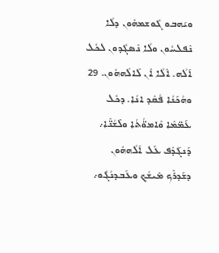ܘܝܰܗܒܘ ܓܽܘܫܡܗܽܘܢ ܕܠܳܐ ܢܶܦܠܚܽܘܢ ܘܠܳܐ ܢܶܣܓܽܕܘܢ ܠܟܽܠ ܐܰܠܳܗ. ܐܶܠܳܐ ܐܶܢ ܠܰܐܠܳܗܗܽܘܢ. 29 ܘܗܳܟܰܢܳܐ ܦܳܩܶܕ ܐܢܳܐ. ܕܟܽܠ ܥܰܡ̈ܡܶܐ ܘܶܐܡܘ̈ܳܬܳܐ ܘܠܶܫܳܢ̈ܶܐ܇ ܕܰܢܓܰܕܶܦ ܥܰܠ ܐܰܠܳܗܗܽܘܢ ܕܫܰܕܪܶܟ ܡܺܝܫܳܟ ܘܥܰܒܕܢܳܓܽܘ܇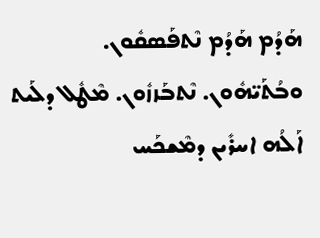ܗܰܕܳܡ ܗܰܕܳܡ ܢܶܬܦܰܣܩܽܘܢ. ܘܒܳܬܰܝ̈ܗܽܘܢ. ܢܶܬܒܰܙܙܽܘܢ. ܡܶܛܽܠ ܕܠܰܝܬ ܐܰܠܳܗ ܐܚܪܺܝܢ ܕܡܶܫܟܰܚ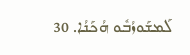ܠܰܡܫܰܘܙܳܒܽܘ ܗܳܟܰܢܳܐ. 30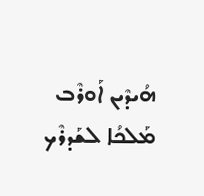ܗܳܝܕܶܝܢ ܐܰܘܪܶܒ ܡܰܠܟܳܐ ܠܫܰܕܪܶܟ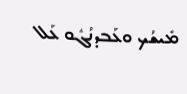ܡܺܝܫܳܟ ܘܥܰܒܕܢܳܓܽܘ ܥܰܠ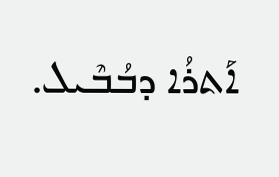ܐܰܬܪܳܐ ܕܒܳܒܶܝܠ.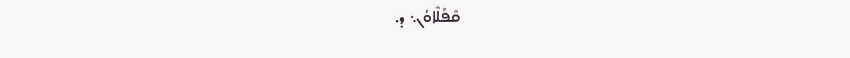ܩܶܦܰܠܶܐܘܳܢ܆ ܕ.